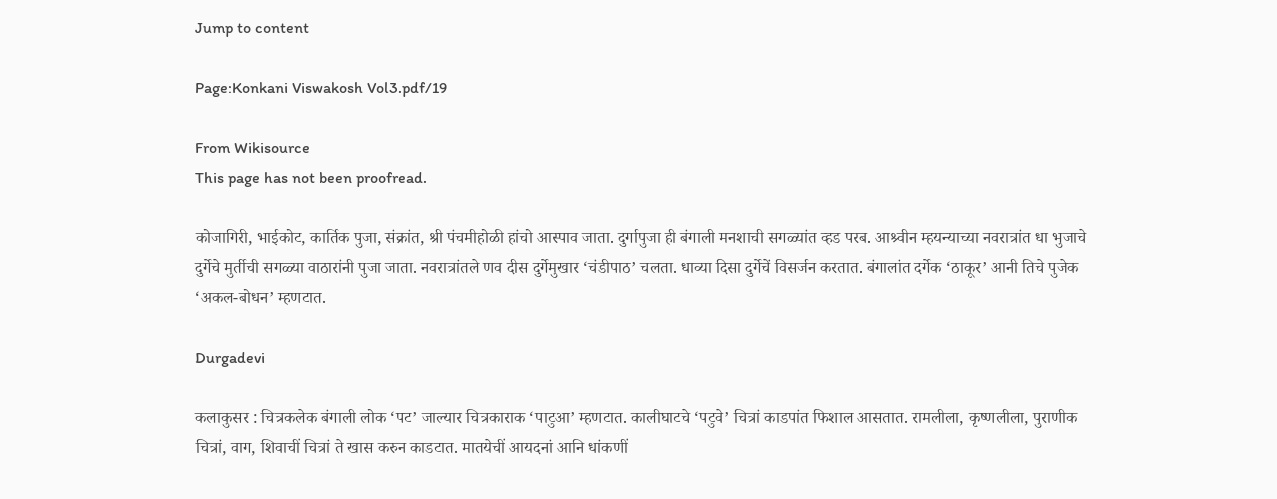Jump to content

Page:Konkani Viswakosh Vol3.pdf/19

From Wikisource
This page has not been proofread.

कोजागिरी, भाईकोट, कार्तिक पुजा, संक्रांत, श्री पंचमीहोळी हांचो आस्पाव जाता. दुर्गापुजा ही बंगाली मनशाची सगळ्यांत व्हड परब. आश्र्वीन म्हयन्याच्या नवरात्रांत धा भुजाचे दुर्गेचे मुर्तीची सगळ्या वाठारांनी पुजा जाता. नवरात्रांतले णव दीस दुर्गेमुखार ‘चंडीपाठ’ चलता. धाव्या दिसा दुर्गेचें विसर्जन करतात. बंगालांत दर्गेक ‘ठाकूर’ आनी तिचे पुजेक ‘अकल-बोधन’ म्हणटात.

Durgadevi

कलाकुसर : चित्रकलेक बंगाली लोक ‘पट’ जाल्यार चित्रकाराक ‘पाटुआ’ म्हणटात. कालीघाटचे ‘पटुवे’ चित्रां काडपांत फिशाल आसतात. रामलीला, कृष्णलीला, पुराणीक चित्रां, वाग, शिवाचीं चित्रां ते खास करुन काडटात. मातयेचीं आयदनां आनि धांकणीं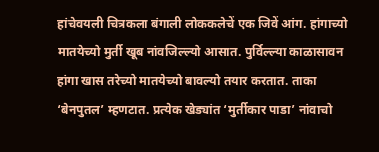हांचेवयली चित्रकला बंगाली लोककलेचें एक जिवें आंग. हांगाच्यो मातयेच्यो मुर्ती खूब नांवजिल्ल्यो आसात. पुर्विल्ल्या काळासावन हांगा खास तरेच्यो मातयेच्यो बावल्यो तयार करतात. ताका ‘बेनपुतल’ म्हणटात. प्रत्येक खेड्यांत ‘मुर्तीकार पाडा’ नांवाचो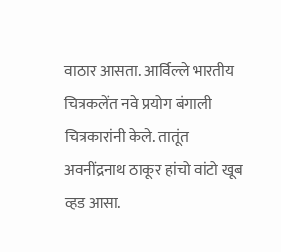वाठार आसता. आर्विल्ले भारतीय चित्रकलेंत नवे प्रयोग बंगाली चित्रकारांनी केले. तातूंत अवनींद्रनाथ ठाकूर हांचो वांटो खूब व्हड आसा.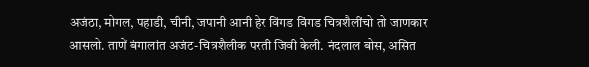अजंठा, मोगल, पहाडी, चीनी, जपानी आनी हेर विंगड विंगड चित्रशैलींचो तो जाणकार आसलो. ताणें बंगालांत अजंट-चित्रशैलीक परती जिवी केली. नंदलाल बोस, असित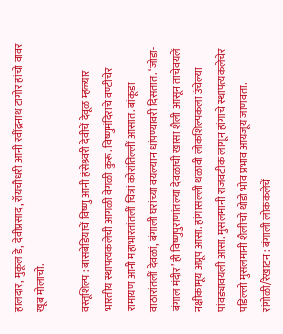हालदार, मुकूल डे, देवीप्रसाद, रॉयचौधरी आनी रवींद्रनाथ टागोर हांचो वावर खूब मोलाचो.

वस्तूशिल्प : बासबेडियाचें विष्णु आनी हंसेश्र्वरी देवीचें देवूळ म्हळ्यार भारतीय स्थापत्यकलेची आगळी वेगळी कुरू. विष्णुमंदिराचे वण्टीचेर रामायण आनी महाभारतांतलीं चित्रां कोरांतिल्लीं आसात. बांकूडा वाठारांतलीं देवळां, बंगाली घरांच्या वयल्यान धांपण्यावरी दिसतात. ‘जोडा-बंगाल मंदीर’ ही विष्णुपुराणांतल्या देवळाची खासा शैली आसून ताचेवयलें नक्षीकामूय अप्रूप आसा. हांगासल्ली थळावी लोकशिल्पकला उंचेल्या पांवड्यावयली आसा. मुसलमानी राजवटीक लागून हांगाचे स्थापत्यकलेचेर पडिल्लो मुसलमानी शैलीचो थोडो भोव प्रभाव आयजूय जाणवता. रांगोळी/रेखाटन : बंगाली लोककलेचें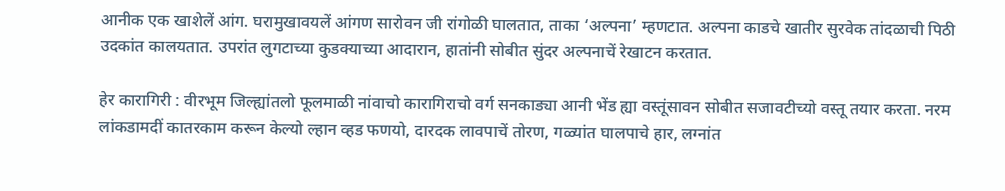आनीक एक खाशेलें आंग. घरामुखावयलें आंगण सारोवन जी रांगोळी घालतात, ताका ‘अल्पना’ म्हणटात. अल्पना काडचे खातीर सुरवेक तांदळाची पिठी उदकांत कालयतात. उपरांत लुगटाच्या कुडक्याच्या आदारान, हातांनी सोबीत सुंदर अल्पनाचें रेखाटन करतात.

हेर कारागिरी : वीरभूम जिल्ह्यांतलो फूलमाळी नांवाचो कारागिराचो वर्ग सनकाड्या आनी भेंड ह्या वस्तूंसावन सोबीत सजावटीच्यो वस्तू तयार करता. नरम लांकडामदीं कातरकाम करून केल्यो ल्हान व्हड फणयो, दारदक लावपाचें तोरण, गळ्यांत घालपाचे हार, लग्नांत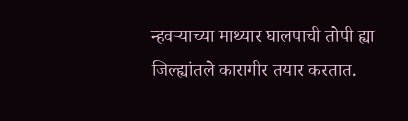न्हवऱ्याच्या माथ्यार घालपाची तोपी ह्या जिल्ह्यांतले कारागीर तयार करतात.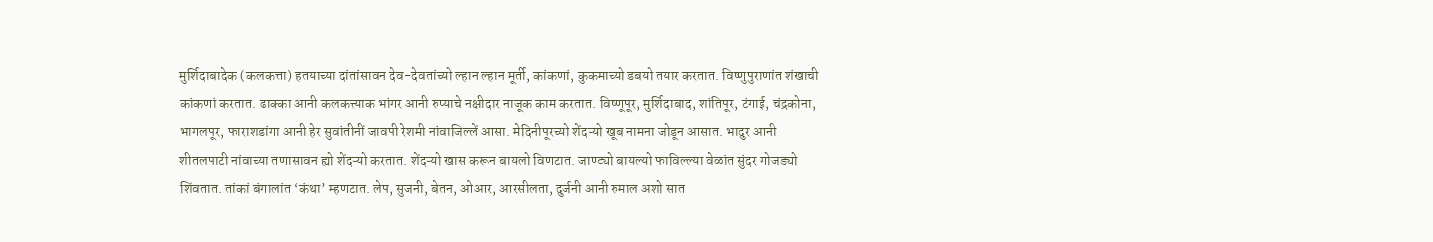मुर्शिदाबादेक (कलकत्ता) हतयाच्या दांतांसावन देव-देवतांच्यो ल्हान ल्हान मूर्ती, कांकणां, कुकमाच्यो डबयो तयार करतात. विष्णुपुराणांत शंखाची कांकणां करतात. ढाक्का आनी कलकत्त्याक भांगर आनी रुप्याचे नक्षीदार नाजूक काम करतात. विष्णूपूर, मुर्शिदाबाद, शांतिपूर, टंगाई, चंद्रकोना, भागलपूर, फाराशडांगा आनी हेर सुवांतीनीं जावपी रेशमी नांवाजिल्लें आसा. मेदिनीपूरच्यो शेंदऱ्यो खूब नामना जोडून आसात. भादुर आनी शीतलपाटी नांवाच्या तणासावन ह्यो शेंदऱ्यो करतात. शेंदऱ्यो खास करून बायलो विणटात. जाण्ट्यो बायल्यो फाविल्ल्या वेळांत सुंदर गोजड्यो शिंवतात. तांकां बंगालांत ‘कंथा’ म्हणटात. लेप, सुजनी, बेतन, ओआर, आरसीलता, दुर्जनी आनी रुमाल अशो सात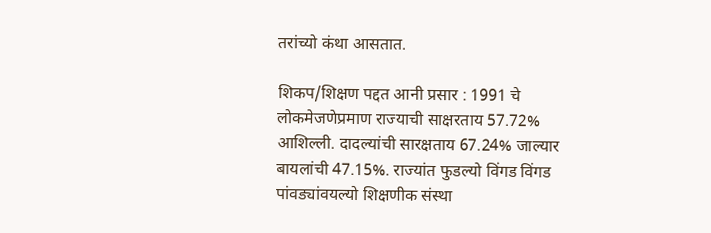तरांच्यो कंथा आसतात.

शिकप/शिक्षण पद्दत आनी प्रसार : 1991 चे लोकमेजणेप्रमाण राज्याची साक्षरताय 57.72% आशिल्ली. दादल्यांची सारक्षताय 67.24% जाल्यार बायलांची 47.15%. राज्यांत फुडल्यो विंगड विंगड पांवड्यांवयल्यो शिक्षणीक संस्था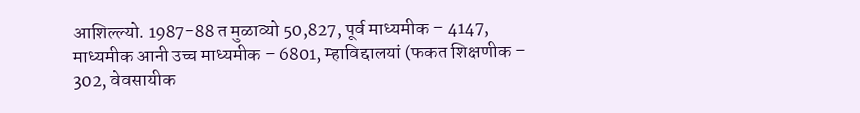आशिल्ल्यो. 1987-88 त मुळाव्यो 50,827, पूर्व माध्यमीक – 4147, माध्यमीक आनी उच्च माध्यमीक – 6801, म्हाविद्दालयां (फकत शिक्षणीक – 302, वेवसायीक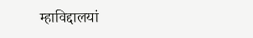म्हाविद्दालयां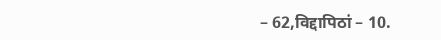– 62,विद्दापिठां – 10.